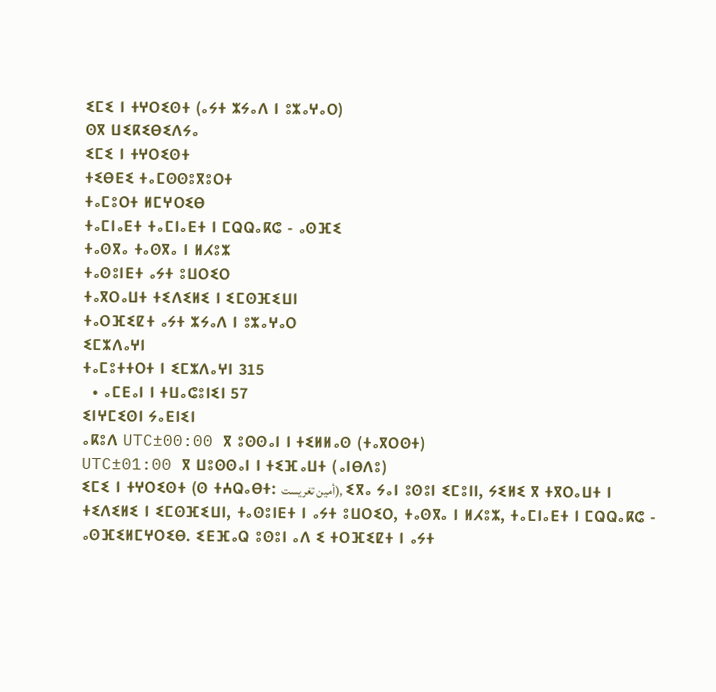ⵉⵎⵉ ⵏ ⵜⵖⵔⵉⵙⵜ (ⴰⵢⵜ ⵣⵢⴰⴷ ⵏ ⵓⵣⴰⵖⴰⵔ)
ⵙⴳ ⵡⵉⴽⵉⴱⵉⴷⵢⴰ
ⵉⵎⵉ ⵏ ⵜⵖⵔⵉⵙⵜ
ⵜⵉⴱⴹⵉ ⵜⴰⵎⵙⵙⵓⴳⵓⵔⵜ
ⵜⴰⵎⵓⵔⵜ ⵍⵎⵖⵔⵉⴱ
ⵜⴰⵎⵏⴰⴹⵜ ⵜⴰⵎⵏⴰⴹⵜ ⵏ ⵎⵕⵕⴰⴽⵛ - ⴰⵙⴼⵉ
ⵜⴰⵙⴳⴰ ⵜⴰⵙⴳⴰ ⵏ ⵍⵃⵓⵣ
ⵜⴰⵙⵓⵏⴹⵜ ⴰⵢⵜ ⵓⵡⵔⵉⵔ
ⵜⴰⴳⵔⴰⵡⵜ ⵜⵉⴷⵉⵍⵉ ⵏ ⵉⵎⵙⴼⵉⵡⵏ
ⵜⴰⵔⴼⵉⵇⵜ ⴰⵢⵜ ⵣⵢⴰⴷ ⵏ ⵓⵣⴰⵖⴰⵔ
ⵉⵎⵣⴷⴰⵖⵏ
ⵜⴰⵎⵓⵜⵜⵔⵜ ⵏ ⵉⵎⵣⴷⴰⵖⵏ 315
  • ⴰⵎⴹⴰⵏ ⵏ ⵜⵡⴰⵛⵓⵏⵉⵏ 57
ⵉⵏⵖⵎⵉⵙⵏ ⵢⴰⴹⵏⵉⵏ
ⴰⴽⵓⴷ UTC±00:00 ⴳ ⵓⵙⵙⴰⵏ ⵏ ⵜⵉⵍⵍⴰⵙ (ⵜⴰⴳⵔⵙⵜ)
UTC±01:00 ⴳ ⵡⵓⵙⵙⴰⵏ ⵏ ⵜⵉⴼⴰⵡⵜ (ⴰⵏⴱⴷⵓ)
ⵉⵎⵉ ⵏ ⵜⵖⵔⵉⵙⵜ (ⵙ ⵜⵄⵕⴰⴱⵜ: أمين تغريست), ⵉⴳⴰ ⵢⴰⵏ ⵓⵙⵓⵏ ⵉⵎⵓⵏⵏ, ⵢⵉⵍⵉ ⴳ ⵜⴳⵔⴰⵡⵜ ⵏ ⵜⵉⴷⵉⵍⵉ ⵏ ⵉⵎⵙⴼⵉⵡⵏ, ⵜⴰⵙⵓⵏⴹⵜ ⵏ ⴰⵢⵜ ⵓⵡⵔⵉⵔ, ⵜⴰⵙⴳⴰ ⵏ ⵍⵃⵓⵣ, ⵜⴰⵎⵏⴰⴹⵜ ⵏ ⵎⵕⵕⴰⴽⵛ - ⴰⵙⴼⵉⵍⵎⵖⵔⵉⴱ. ⵉⴹⴼⴰⵕ ⵓⵙⵓⵏ ⴰⴷ ⵉ ⵜⵔⴼⵉⵇⵜ ⵏ ⴰⵢⵜ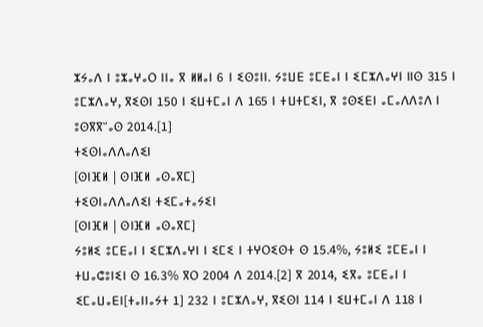ⵣⵢⴰⴷ ⵏ ⵓⵣⴰⵖⴰⵔ ⵏⵏⴰ ⴳ ⵍⵍⴰⵏ 6 ⵏ ⵉⵙⵓⵏⵏ. ⵢⵓⵡⴹ ⵓⵎⴹⴰⵏ ⵏ ⵉⵎⵣⴷⴰⵖⵏ ⵏⵏⵙ 315 ⵏ ⵓⵎⵣⴷⴰⵖ, ⴳⵉⵙⵏ 150 ⵏ ⵉⵡⵜⵎⴰⵏ ⴷ 165 ⵏ ⵜⵡⵜⵎⵉⵏ, ⴳ ⵓⵙⵉⴹⵏ ⴰⵎⴰⴷⴷⵓⴷ ⵏ ⵓⵙⴳⴳⵯⴰⵙ 2014.[1]
ⵜⵉⵙⵏⴰⴷⴷⴰⴷⵉⵏ
[ⵙⵏⴼⵍ | ⵙⵏⴼⵍ ⴰⵙⴰⴳⵎ]
ⵜⵉⵙⵏⴰⴷⴷⴰⴷⵉⵏ ⵜⵉⵎⴰⵜⴰⵢⵉⵏ
[ⵙⵏⴼⵍ | ⵙⵏⴼⵍ ⴰⵙⴰⴳⵎ]
ⵢⵓⵍⵉ ⵓⵎⴹⴰⵏ ⵏ ⵉⵎⵣⴷⴰⵖⵏ ⵏ ⵉⵎⵉ ⵏ ⵜⵖⵔⵉⵙⵜ ⵙ 15.4%, ⵢⵓⵍⵉ ⵓⵎⴹⴰⵏ ⵏ ⵜⵡⴰⵛⵓⵏⵉⵏ ⵙ 16.3% ⴳⵔ 2004 ⴷ 2014.[2] ⴳ 2014, ⵉⴳⴰ ⵓⵎⴹⴰⵏ ⵏ ⵉⵎⴰⵡⴰⴹⵏ[ⵜⴰⵏⵏⴰⵢⵜ 1] 232 ⵏ ⵓⵎⵣⴷⴰⵖ, ⴳⵉⵙⵏ 114 ⵏ ⵉⵡⵜⵎⴰⵏ ⴷ 118 ⵏ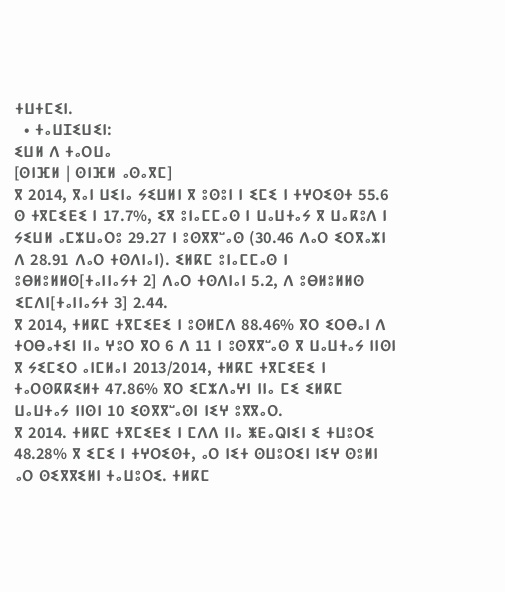ⵜⵡⵜⵎⵉⵏ.
  • ⵜⴰⵡⵊⵉⵡⵉⵏ:
ⵉⵡⵍ ⴷ ⵜⴰⵔⵡⴰ
[ⵙⵏⴼⵍ | ⵙⵏⴼⵍ ⴰⵙⴰⴳⵎ]
ⴳ 2014, ⴳⴰⵏ ⵡⵉⵏⴰ ⵢⵉⵡⵍⵏ ⴳ ⵓⵙⵓⵏ ⵏ ⵉⵎⵉ ⵏ ⵜⵖⵔⵉⵙⵜ 55.6 ⵙ ⵜⴳⵎⵉⴹⵉ ⵏ 17.7%, ⵉⴳ ⵓⵏⴰⵎⵎⴰⵙ ⵏ ⵡⴰⵡⵜⴰⵢ ⴳ ⵡⴰⴽⵓⴷ ⵏ ⵢⵉⵡⵍ ⴰⵎⵣⵡⴰⵔⵓ 29.27 ⵏ ⵓⵙⴳⴳⵯⴰⵙ (30.46 ⴷⴰⵔ ⵉⵔⴳⴰⵣⵏ ⴷ 28.91 ⴷⴰⵔ ⵜⵙⴷⵏⴰⵏ). ⵉⵍⴽⵎ ⵓⵏⴰⵎⵎⴰⵙ ⵏ ⵓⴱⵍⵓⵍⵍⵙ[ⵜⴰⵏⵏⴰⵢⵜ 2] ⴷⴰⵔ ⵜⵙⴷⵏⴰⵏ 5.2, ⴷ ⵓⴱⵍⵓⵍⵍⵙ ⵉⵎⴷⵏ[ⵜⴰⵏⵏⴰⵢⵜ 3] 2.44.
ⴳ 2014, ⵜⵍⴽⵎ ⵜⴳⵎⵉⴹⵉ ⵏ ⵓⵙⵍⵎⴷ 88.46% ⴳⵔ ⵉⵔⴱⴰⵏ ⴷ ⵜⵔⴱⴰⵜⵉⵏ ⵏⵏⴰ ⵖⵓⵔ ⴳⵔ 6 ⴷ 11 ⵏ ⵓⵙⴳⴳⵯⴰⵙ ⴳ ⵡⴰⵡⵜⴰⵢ ⵏⵏⵙⵏ ⴳ ⵢⵉⵎⵉⵔ ⴰⵏⵎⵍⴰⵏ 2013/2014, ⵜⵍⴽⵎ ⵜⴳⵎⵉⴹⵉ ⵏ ⵜⴰⵔⵙⴽⴽⵉⵍⵜ 47.86% ⴳⵔ ⵉⵎⵣⴷⴰⵖⵏ ⵏⵏⴰ ⵎⵉ ⵉⵍⴽⵎ ⵡⴰⵡⵜⴰⵢ ⵏⵏⵙⵏ 10 ⵉⵙⴳⴳⵯⴰⵙⵏ ⵏⵉⵖ ⵓⴳⴳⴰⵔ.
ⴳ 2014. ⵜⵍⴽⵎ ⵜⴳⵎⵉⴹⵉ ⵏ ⵎⴷⴷ ⵏⵏⴰ ⵥⴹⴰⵕⵏⵉⵏ ⵉ ⵜⵡⵓⵔⵉ 48.28% ⴳ ⵉⵎⵉ ⵏ ⵜⵖⵔⵉⵙⵜ, ⴰⵔ ⵏⵉⵜ ⵙⵡⵓⵔⵉⵏ ⵏⵉⵖ ⵙⵓⵍⵏ ⴰⵔ ⵙⵉⴳⴳⵉⵍⵏ ⵜⴰⵡⵓⵔⵉ. ⵜⵍⴽⵎ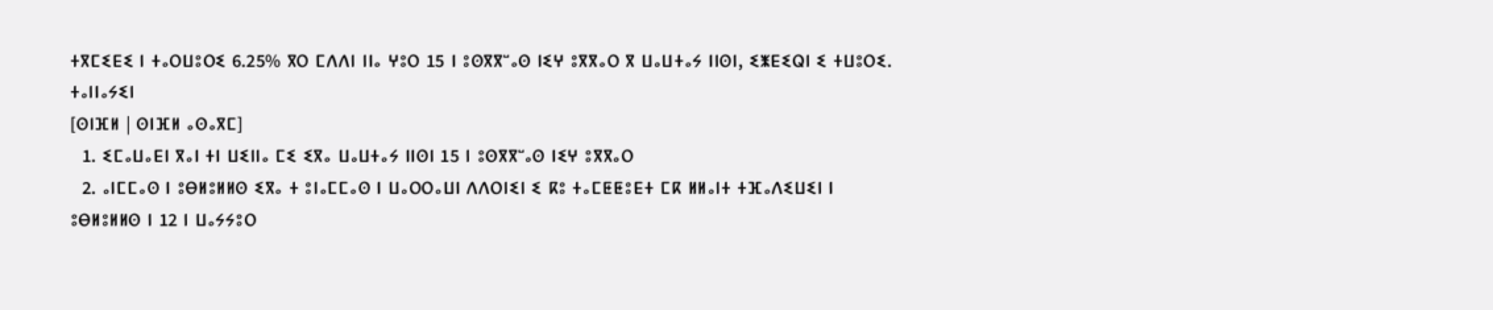ⵜⴳⵎⵉⴹⵉ ⵏ ⵜⴰⵔⵡⵓⵔⵉ 6.25% ⴳⵔ ⵎⴷⴷⵏ ⵏⵏⴰ ⵖⵓⵔ 15 ⵏ ⵓⵙⴳⴳⵯⴰⵙ ⵏⵉⵖ ⵓⴳⴳⴰⵔ ⴳ ⵡⴰⵡⵜⴰⵢ ⵏⵏⵙⵏ, ⵉⵥⴹⵉⵕⵏ ⵉ ⵜⵡⵓⵔⵉ.
ⵜⴰⵏⵏⴰⵢⵉⵏ
[ⵙⵏⴼⵍ | ⵙⵏⴼⵍ ⴰⵙⴰⴳⵎ]
  1. ⵉⵎⴰⵡⴰⴹⵏ ⴳⴰⵏ ⵜⵏ ⵡⵉⵏⵏⴰ ⵎⵉ ⵉⴳⴰ ⵡⴰⵡⵜⴰⵢ ⵏⵏⵙⵏ 15 ⵏ ⵓⵙⴳⴳⵯⴰⵙ ⵏⵉⵖ ⵓⴳⴳⴰⵔ
  2. ⴰⵏⵎⵎⴰⵙ ⵏ ⵓⴱⵍⵓⵍⵍⵙ ⵉⴳⴰ ⵜ ⵓⵏⴰⵎⵎⴰⵙ ⵏ ⵡⴰⵔⵔⴰⵡⵏ ⴷⴷⵔⵏⵉⵏ ⵉ ⴽⵓ ⵜⴰⵎⵟⵟⵓⴹⵜ ⵎⴽ ⵍⵍⴰⵏⵜ ⵜⴼⴰⴷⵉⵡⵉⵏ ⵏ ⵓⴱⵍⵓⵍⵍⵙ ⵏ 12 ⵏ ⵡⴰⵢⵢⵓⵔ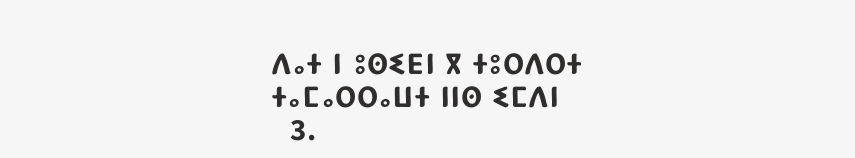ⴷⴰⵜ ⵏ ⵓⵙⵉⴹⵏ ⴳ ⵜⵓⵔⴷⵔⵜ ⵜⴰⵎⴰⵔⵔⴰⵡⵜ ⵏⵏⵙ ⵉⵎⴷⵏ
  3.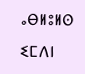ⴰⴱⵍⵓⵍⵙ ⵉⵎⴷⵏ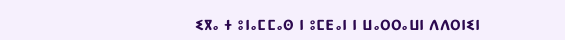ⵉⴳⴰ ⵜ ⵓⵏⴰⵎⵎⴰⵙ ⵏ ⵓⵎⴹⴰⵏ ⵏ ⵡⴰⵔⵔⴰⵡⵏ ⴷⴷⵔⵏⵉⵏ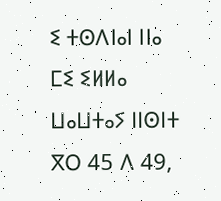ⵉ ⵜⵙⴷⵏⴰⵏ ⵏⵏⴰ ⵎⵉ ⵉⵍⵍⴰ ⵡⴰⵡⵜⴰⵢ ⵏⵏⵙⵏⵜ ⴳⵔ 45 ⴷ 49,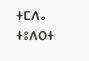ⵜⵎⴷⴰ ⵜⵓⴷⵔⵜ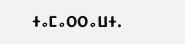ⵜⴰⵎⴰⵔⵔⴰⵡⵜ.